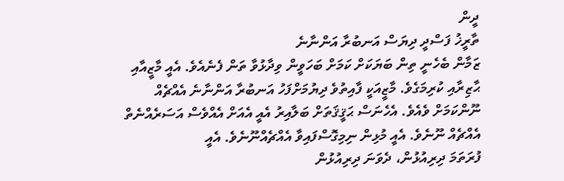ދީން
ތާރީޚު ފަސްދީ ދިޔަސް އަނބުރާ އަންނާނެ
ޒަމާން ބެހެނީ ތިން ބަޔަކަށް ކަމަށް ބަހަވީން ވިދާޅުވާ ތަން ފެނެއެވެ. އެއީ މާޒީއާއި ޙާޒިރާއި ކުރިމަގެވެ. މާޒީއަކީ ފާއިތުވެ ދިޔުމަށްފަހު އަނބުރާ އަންނާނެ އެއްޗެއް ނޫންކަމަށް ވެއެވެ. އެހެނަސް ޙަޤީޤަތަށް ބަލާއިރު އެއީ އެއަށް އެއްވެސް އަސަރެއްނެތް އެއްޗެއް ނޫނެވެ. އެއީ މުޅިން ނިމިގޮސްފައިވާ އެއްޗެއްނޫނެވެ. އެއީ
ފުރަތަމަ ދިރިއުޅުން، ދެވަނަ ދިރިއުޅުން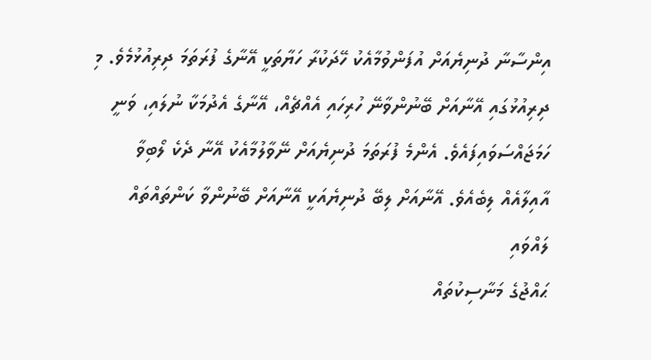އިންސާނާ ދުނިޔެއަށް އުފަންވުމާއެކު ހޭދަކުރާ ހަޔާތަކީ އޭނާގެ ފުރަތަމަ ދިރިއުޅުމެވެ. މި ދިރިއުޅުގައި އޭނާއަށް ބޭނުންވާނޭ ހުރިހައި އެއްޗެއް، އޭނާގެ އެދުމަކާ ނުލައި، ވަނީ ހަމަޖައްސަވައިފައެވެ. އެންމެ ފުރަތަމަ ދުނިޔެއަށް ނޭވާލުމާއެކު އޭނާ ދެކެ ލޯބިވާ އާއިލާއެއް ލިބެއެވެ. އޭނާއަށް ލިބޭ ދުނިޔެއަކީ އޭނާއަށް ބޭނުންވާ ކަންތައްތައް ލައްވައި
ޙައްޖުގެ މަނާސިކުތައް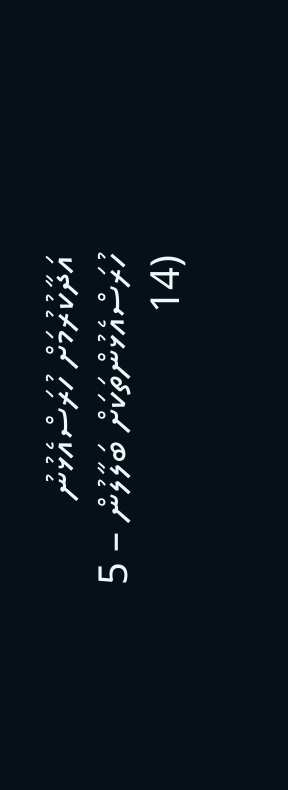އަދާކުރުމަށް ހުރަސްއެޅުނު ހުރަސްއެޅުންތަކަށް ބަލާލުން – 5
(14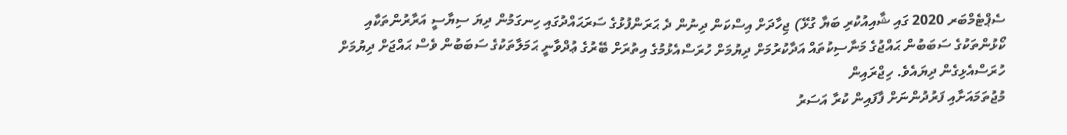ސެޕްޓެމްބަރ 2020 ގައި ޝާއިއުކުރި ބަޔާ ގުޅޭ) ޖިހާދަށް އިސްކަން ދިނުން ދެ ޙަރަންފުޅުގެ ސަރަޙައްދުގައި ހިނގަމުން ދިޔަ ސިޔާސީ އަރާރުންތަކާއި ކޯޅުންތަކުގެ ސަބަބުން ޙައްޖުގެ މަނާސިކުތައް އަދާކުރުމަށް ދިޔުމަށް ހުރަސްއެޅުމުގެ އިތުރަށް ބޭރުގެ ޢުދްވާނީ ޙަމަލާތަކުގެ ސަބަބުން ވެސް ޙައްޖަށް ދިޔުމަށް ހުރަސްއެޅިގެން ދިޔައެވެ. ހިޖްރައިން
މުޖުތަމައަށާއި ފަރުދުންނަށް ފާފައިން ކުރާ އަސަރު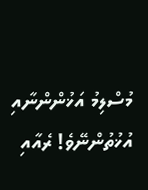މުސްލިމު އަޚުންންނާއި އުޚުތުންނޭވެ! ރެއާއި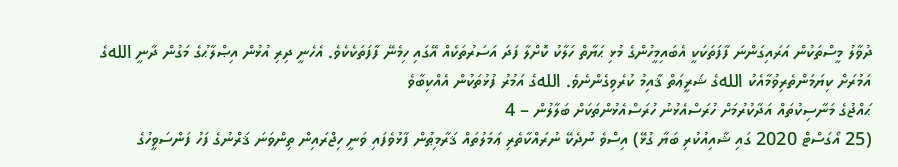ދުވާލު މީސްތަކުން އަރައިގަންނަ ފާފަތަކަކީ އެބައިމީހުންގެ މުޅި ޙަޔާތް ހަލާކު ކޮށްލާ ފަދަ އަސަރުތަކެއް އޭގައި ހިމެނޭ ފާފަތަކެކެވެ. އެހެނީ ދިރި އުޅުން އިޞްލާޙުގެ މަގުން ދާނީ اللهގެ އަމުރަށް ކިޔަމަންތެރިވުމާއެކު اللهގެ ޝަރީޢަތް ޤާއިމު ކުރެވިގެންނެވެ. اللهގެ އަމުރު ފުޅުތަކުން އެއްކިބާވެ
ޙައްޖުގެ މަނާސިކުތައް އަދާކުރުމަށް ހުރަސްއެޅުނު ހުރަސްއެޅުންތަކަށް ބަލާލުން – 4
(25 އޯގަސްޓް 2020 ގައި ޝާއިއުކުރި ބަޔާ ގުޅޭ) އިސްވެ ނުދެކޭ ނުރައްކާތެރި ޢަމަލުތައް ޤަރާމިޠުން ފާޅުވެފައި ވަނީ ހިޖްރައިން ތިންވަނަ ޤަރްނުގެ ފަހު ފަންސަވީހުގެ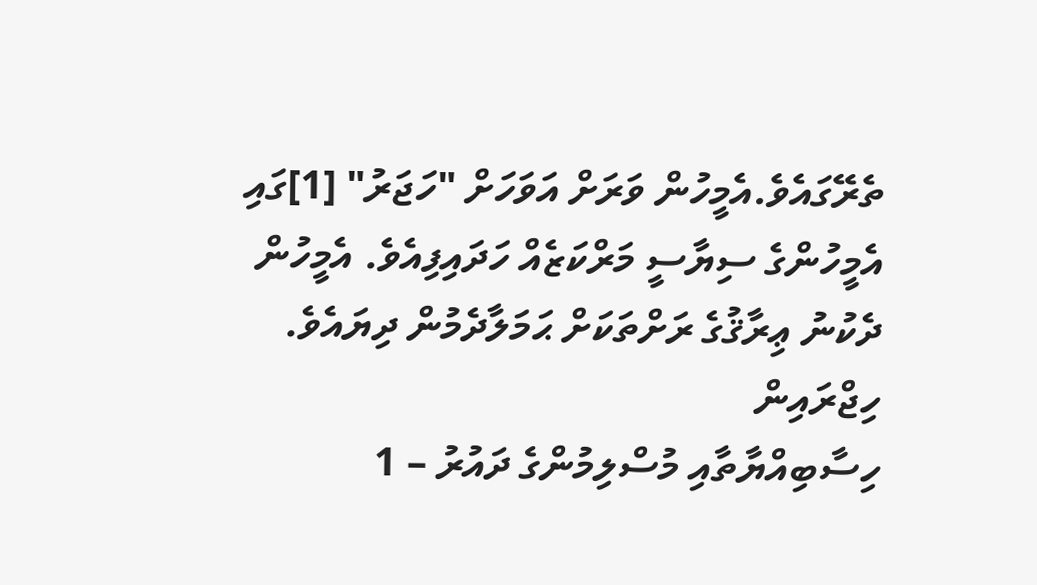ތެރޭގައެވެ.އެމީހުން ވަރަށް އަވަހަށް "ހަޖަރު" [1]ގައި އެމީހުންގެ ސިޔާސީ މަރްކަޒެއް ހަދައިފިއެވެ. އެމީހުން ދެކުނު ޢިރާޤުގެ ރަށްތަކަށް ޙަމަލާދެމުން ދިޔައެވެ. ހިޖްރައިން
ހިސާބިއްޔާތާއި މުސްލިމުންގެ ދައުރު – 1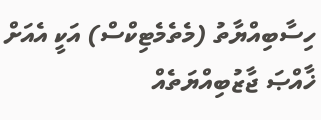ހިސާބިއްޔާތު (މެތެމެޓިކްސް) އަކީ އެއަށް ޚާއްޞަ ޖާޒުބިއްޔަތެއް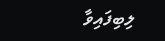ލިބިފައިވާ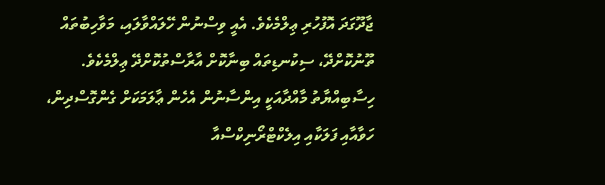ޖާދޫގަދަ އޮފުހުރި ޢިލްމެކެވެ. އެއީ ވިސްނުން ހޭލައްވާލައި، މަވާހިބުތައް ތޫނުކޮށްދޭ، ސިކުނޑިތައް ބިނާކޮށް އާރާސްތުކޮށްދޭ ޢިލްމެކެވެ. ހިސާބިއްޔާތު މާއްދާއަކީ އިންސާނުން އެހެން ޢާލަމަކަށް ގެންގޮސްދިން، ހަވާއާއި ފަލަކާއި އިލެކްޓްރޯނިކްސްއާ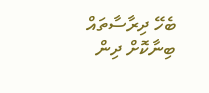ބެހޭ ދިރާސާތައް ބިނާކޮށް ދިން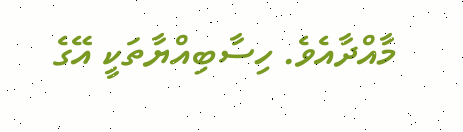މާއްދާއެވެ. ހިސާބިއްޔާތަކީ އޭގެ